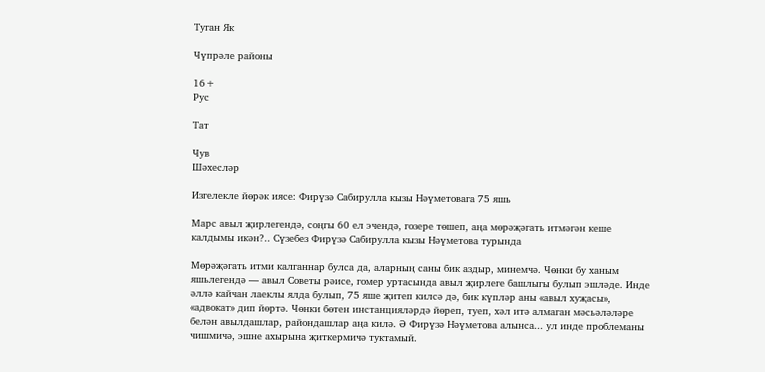Туган Як

Чүпрәле районы

16+
Рус

Тат

Чув
Шәхесләр

Изгелекле йөрәк иясе: Фирүзә Сабирулла кызы Нәүметовага 75 яшь

Марс авыл җирлегендә, соңгы 60 ел эчендә, гозере төшеп, аңа мөрәҗәгать итмәгән кеше калдымы икән?.. Сүзебез Фирүзә Сабирулла кызы Нәүметова турында

Мөрәҗәгать итми калганнар булса да, аларның саны бик аздыр, минемчә. Чөнки бу ханым яшьлегендә — авыл Советы рәисе, гомер уртасында авыл җирлеге башлыгы булып эшләде. Инде әллә кайчан лаеклы ялда булып, 75 яше җитеп килсә дә, бик күпләр аны «авыл хуҗасы», «адвокат» дип йөртә. Чөнки бөтен инстанцияләрдә йөреп, туеп, хәл итә алмаган мәсьәләләре белән авылдашлар, райондашлар аңа килә. Ә Фирүзә Нәүметова алынса... ул инде проблеманы чишмичә, эшне ахырына җиткермичә туктамый.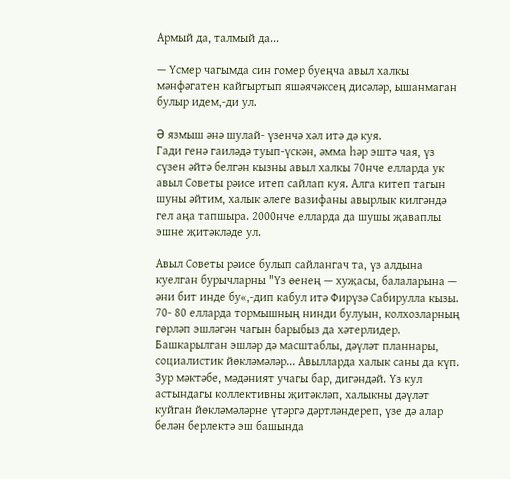Армый да, талмый да...

— Үсмер чагымда син гомер буеңча авыл халкы мәнфәгатен кайгыртып яшәячәксең дисәләр, ышанмаган булыр идем,-ди ул.

Ə язмыш әнә шулай- үзенчә хәл итә дә куя.
Гади генә гаиләдә туып-үскән, әмма һәр эштә чая, үз сүзен әйтә белгән кызны авыл халкы 70нче елларда ук авыл Советы рәисе итеп сайлап куя. Алга китеп тагын шуны әйтим, халык әлеге вазифаны авырлык килгәндә гел аңа тапшыра. 2000нче елларда да шушы җаваплы эшне җитәкләде ул.

Авыл Советы рәисе булып сайлангач та, үз алдына куелган бурычларны "Үз өенең — хуҗасы, балаларына — әни бит инде бу«,-дип кабул итә Фирүзә Сабирулла кызы. 70- 80 елларда тормышның нинди булуын, колхозларның гөрләп эшләгән чагын барыбыз да хәтерлидер. Башкарылган эшләр дә масштаблы, дәүләт планнары, социалистик йөкләмәләр... Авылларда халык саны да күп. Зур мәктәбе, мәдәният учагы бар, дигәндәй. Үз кул астындагы коллективны җитәкләп, халыкны дәүләт куйган йөкләмәләрне үтәргә дәртләндереп, үзе дә алар белән берлектә эш башында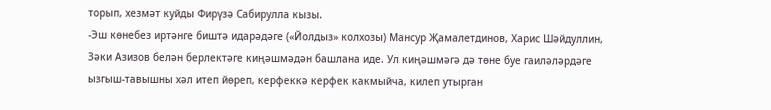торып, хезмәт куйды Фирүзә Сабирулла кызы.
-Эш көнебез иртәнге биштә идарәдәге («Йолдыз» колхозы) Мансур Җамалетдинов, Харис Шәйдуллин, Зәки Азизов белән берлектәге киңәшмәдән башлана иде. Ул киңәшмәгә дә төне буе гаиләләрдәге ызгыш-тавышны хәл итеп йөреп, керфеккә керфек какмыйча, килеп утырган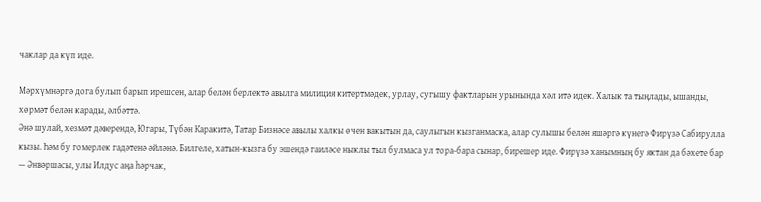чаклар да күп иде.

Мәрхүмнәргә дога булып барып ирешсен, алар белән берлектә авылга милиция китертмәдек, урлау, сугышу фактларын урынында хәл итә идек. Халык та тыңлады, ышанды, хөрмәт белән карады, әлбәттә.
Әнә шулай, хезмәт дәверендә, Югары, Түбән Каракитә, Татар Бизнәсе авылы халкы өчен вакытын да, саулыгын кызганмаска, алар сулышы белән яшәргә күнегә Фирүзә Сабирулла кызы. Һәм бу гомерлек гадәтенә әйләнә. Билгеле, хатын-кызга бу эшендә гаиләсе ныклы тыл булмаса ул тора-бара сынар, бирешер иде. Фирүзә ханымның бу яктан да бәхете бар — Әнвәршасы, улы Илдус аңа һәрчак,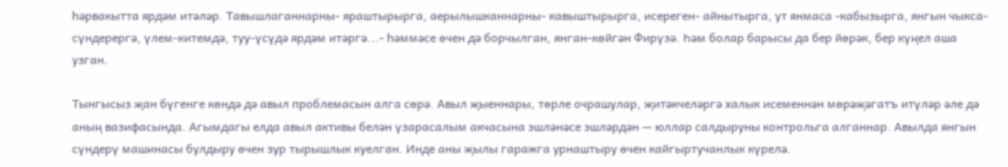һәрвакытта ярдәм итәләр. Тавышлаганнарны- яраштырырга, аерылышканнарны- кавыштырырга, исереген- айнытырга, ут янмаса -кабызырга, янгын чыкса-сүндерергә, үлем-китемдә, туу-үсүдә ярдәм итәргә...- һәммәсе өчен дә борчылган, янган-көйгән Фирүзә. Һәм болар барысы да бер йөрәк, бер күңел аша узган.

Тынгысыз җан бүгенге көндә дә авыл проблемасын алга сөрә. Авыл җыеннары, төрле очрашулар, җитәкчеләргә халык исеменнән мөрәҗәгатъ итүләр әле дә аның вазифасында. Агымдагы елда авыл активы белән үзарасалым акчасына эшләнәсе эшләрдән — юллар салдыруны контрольга алганнар. Авылда янгын сүндерү машинасы булдыру өчен зур тырышлык куелган. Инде аны җылы гаражга урнаштыру өчен кайгыртучанлык күрелә.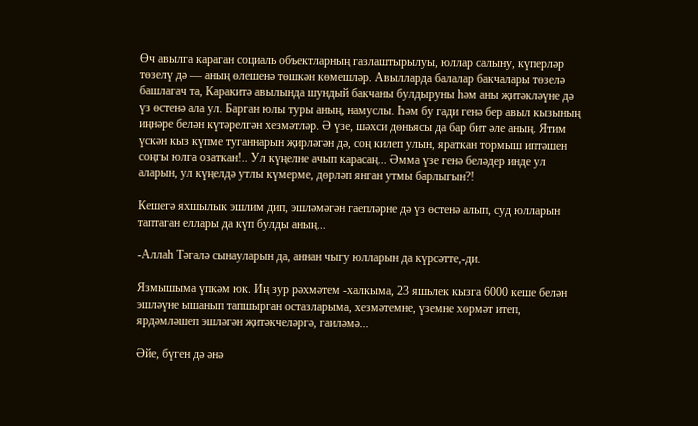Өч авылга караган социаль объектларның газлаштырылуы, юллар салыну, күперләр төзелү дә — аның өлешенә төшкән көмешләр. Авылларда балалар бакчалары төзелә башлагач та, Каракитә авылында шундый бакчаны булдыруны һәм аны җитәкләүне дә үз өстенә ала ул. Барган юлы туры аның, намуслы. Һәм бу гади генә бер авыл кызының иңнәре белән күтәрелгән хезмәтләр. Ә үзе, шәхси дөньясы да бар бит әле аның. Ятим үскән кыз күпме туганнарын җирләгән дә, соң килеп улын, яраткан тормыш иптәшен соңгы юлга озаткан!.. Ул күңелне ачып карасаң... Әмма үзе генә беләдер инде ул аларын, ул күңелдә утлы күмерме, дөрләп янган утмы барлыгын?!

Кешегә яхшылык эшлим дип, эшләмәгән гаепләрне дә үз өстенә алып, суд юлларын таптаган еллары да күп булды аның...

-Аллаһ Тәгалә сынауларын да, аннан чыгу юлларын да күрсәтте,-ди.

Язмышыма үпкәм юк. Иң зур рәхмәтем -халкыма, 23 яшьлек кызга 6000 кеше белән эшләүне ышанып тапшырган остазларыма, хезмәтемне, үземне хөрмәт итеп, ярдәмләшеп эшләгән җитәкчеләргә, гаиләмә...

Әйе, бүген дә әнә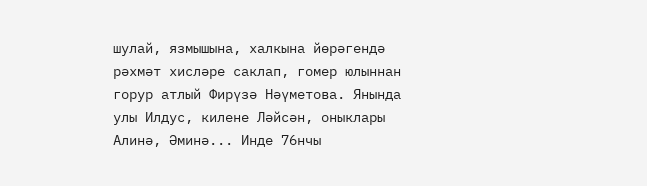шулай, язмышына, халкына йөрәгендә рәхмәт хисләре саклап, гомер юлыннан горур атлый Фирүзә Нәүметова. Янында улы Илдус, килене Ләйсән, оныклары Алинә, Əминә... Инде 76нчы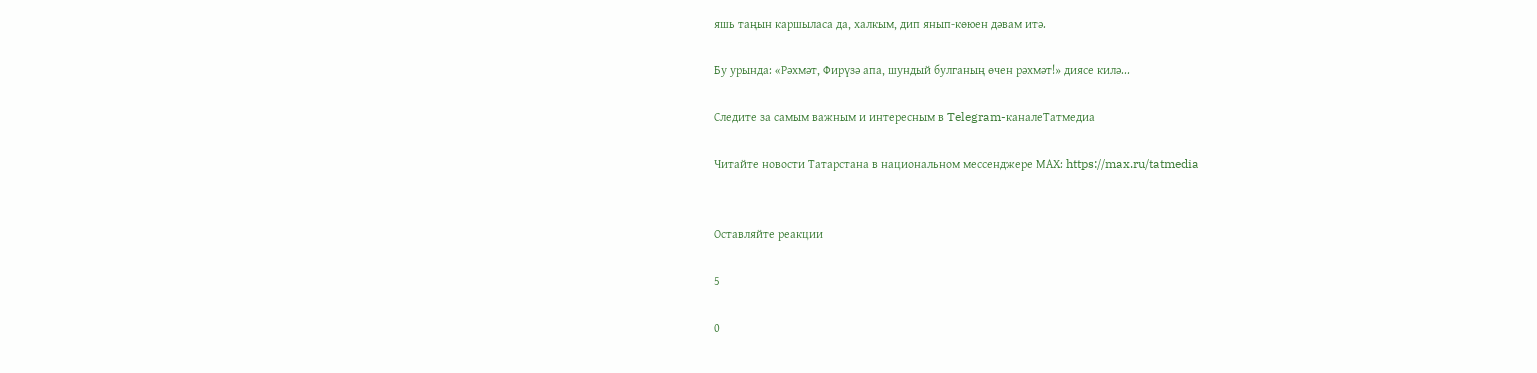яшь таңын каршыласа да, халкым, дип янып-көюен дәвам итә.

Бу урында: «Рәхмәт, Фирүзә апа, шундый булганың өчен рәхмәт!» диясе килә...

Следите за самым важным и интересным в Telegram-каналеТатмедиа

Читайте новости Татарстана в национальном мессенджере MАХ: https://max.ru/tatmedia


Оставляйте реакции

5

0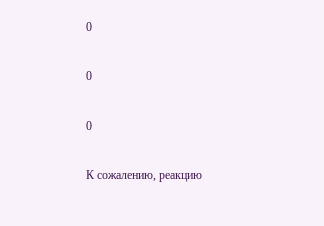0

0

0

К сожалению, реакцию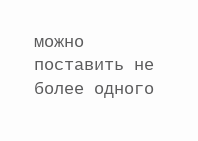можно поставить не более одного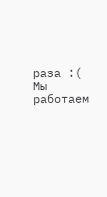раза :(
Мы работаем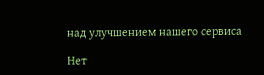над улучшением нашего сервиса

Нет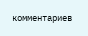комментариев